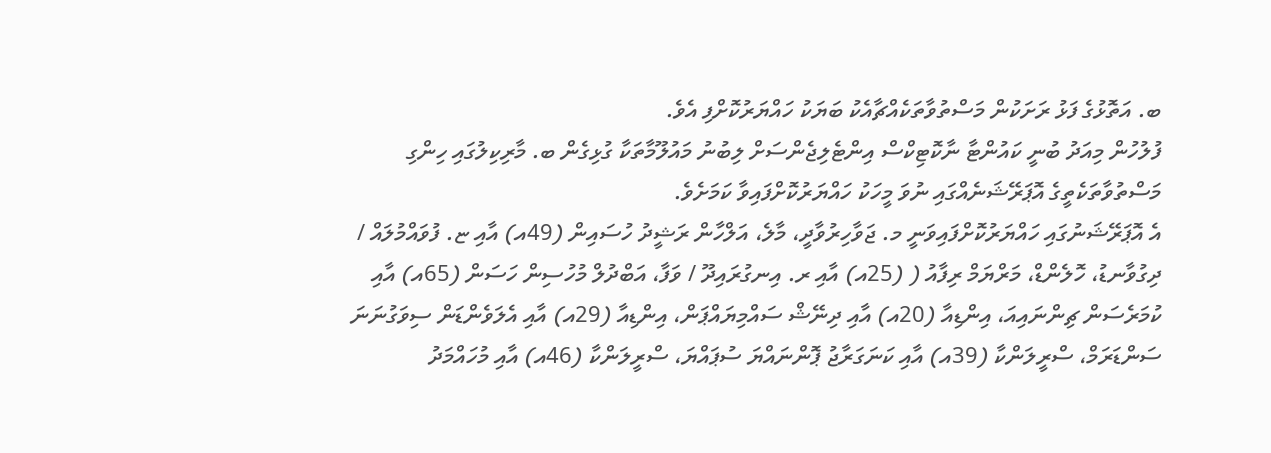ބ. އަތޮޅުގެ ފަޅު ރަށަކުން މަސްތުވާތަކެއްޗާއެކު ބަޔަކު ހައްޔަރުކޮށްފި އެވެ.
ފުލުހުން މިއަދު ބުނީ ކައުންޓާ ނާކޮޓިކްސް އިންޓެލިޖެންސަށް ލިބުނު މައުލޫމާތަކާ ގުޅިގެން ބ. މާރިކިލުގައި ހިންގި މަސްތުވާތަކެތީގެ އޮޕަރޭޝަނެއްގައި ނުވަ މީހަކު ހައްޔަރުކޮށްފައިވާ ކަމަށެވެ.
އެ އޮޕަރޭޝަނުގައި ހައްޔަރުކޮށްފައިވަނީ މ. ޖަވާހިރުވާދީ، މާލެ، އަލްހާން ރަޝީދު ހުސައިން (49އ) އާއި ޏ. ފުވައްމުލައް / ދިގުވާނޑު، ހޮލެންޑް، މަރްޔަމް ރިފާއު ( (25އ) އާއި ރ. އިނގުރައިދޫ / ވަފާ، އަބްދުލް މުހުސިން ހަސަން (65އ) އާއި ކުމަރެސަން ޗިންނައިއަ، އިންޑިއާ (20އ) އާއި ދިނޭޝް ސައްމިޔައްޕަން، އިންޑިއާ (29އ) އާއި އެލަވެންޑަން ސިވަގުނަނަ ސަންޑަރަމް، ސްރީލަންކާ (39އ) އާއި ކަނަގަރާޖު ޕޮންނައްޔަ ސުޕައްޔަ، ސްރީލަންކާ (46އ) އާއި މުހައްމަދު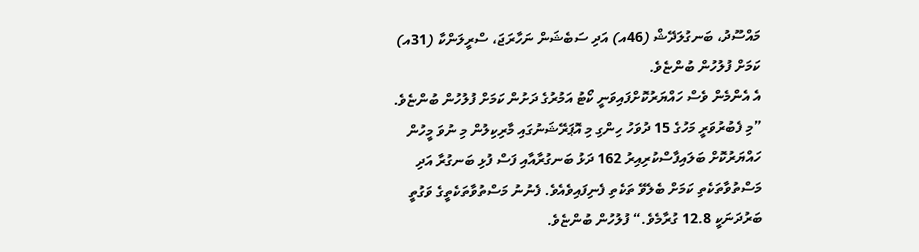މައްސޫދު، ބަނގުލަދޭޝް (46އ) އަދި ސަބެޝަން ނަހާރަޖަ، ސްރީލަންކާ (31އ) ކަމަށް ފުލުހުން ބުންޏެވެ.
އެ އެންމެން ވެސް ހައްޔަރުކޮށްފައިވަނީ ކޯޓު އަމުރުގެ ދަށުން ކަމަށް ފުލުހުން ބުންޏެވެ.
”މި ފެބުރުވަރީ މަހުގެ 15 ދުވަހު ހިންގި މި އޮޕަރޭޝަނުގައި މާރިކިލުން މި ނުވަ މީހުން ހައްޔަރުކޮށް ބަލައިފާސްކުރިއިރު 162 ދަޅު ބަނގުރާއާއި ފަސް ފުޅި ބަނގުރާ އަދި މަސްތުވާތަކެތި ކަމަށް ބެލެވޭ ތަކެތި ފެނިފައިވެއެވެ. ފެނުނު މަސްތުވާތަކެތީގެ ވަގުތީ ބަރުދަނަކީ 12.8 ގުރާމެވެ.“ ފުލުހުން ބުންޏެވެ.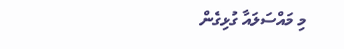މި މައްސަލައާ ގުޅިގެން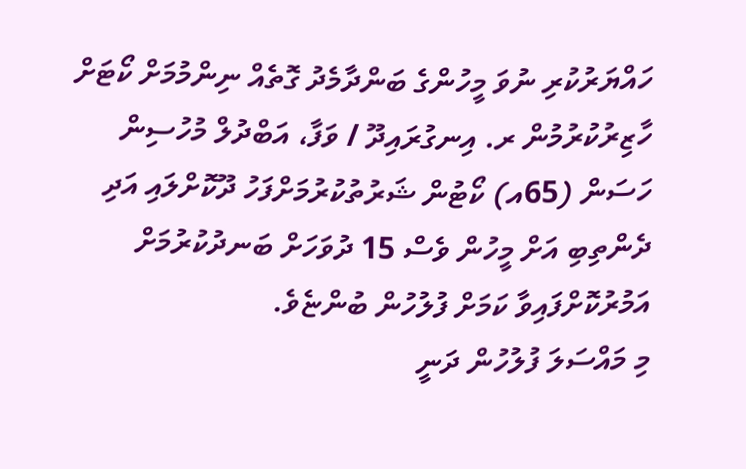ހައްޔަރުކުރި ނުވަ މީހުންގެ ބަންދާމެދު ގޮތެއް ނިންމުމަށް ކޯޓަށް ހާޒިރުކުރުމުން ރ. އިނގުރައިދޫ / ވަފާ، އަބްދުލް މުހުސިން ހަސަން (65އ) ކޯޓުން ޝަރުތުކުރުމަށްފަހު ދޫކޮށްލައި އަދި ދެންތިބި އަށް މީހުން ވެސް 15 ދުވަހަށް ބަނދުކުރުމަށް އަމުރުކޮށްފައިވާ ކަމަށް ފުލުހުން ބުންޏެވެ.
މި މައްސަލަ ފުލުހުން ދަނީ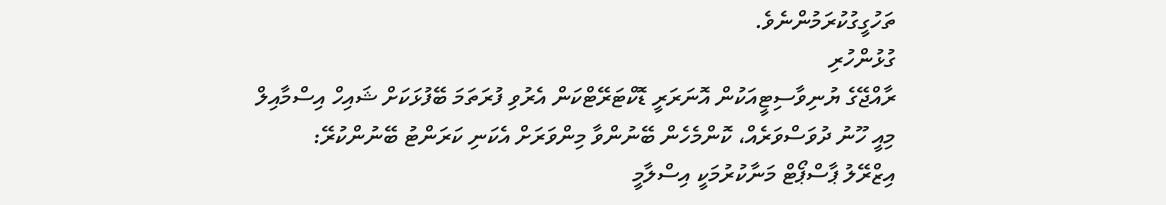ތަހުގީގުކުރަމުންނެވެ.
ގުޅުންހުރި
ރާއްޖޭގެ ޔުނިވާސިޓީއަކުން އޮނަރަރީ ޑޮކްޓަރޭޓްކަން އެރުވި ފުރަތަމަ ބޭފުޅަކަށް ޝައިހް އިސްމާއިލް
މިއީ ހޫނު ދުވަސްވަރެއް، ކޮންމެހެން ބޭނުންވާ މިންވަރަށް އެކަނި ކަރަންޓު ބޭނުންކުރޭ:
އިޒްރޭލު ޕާސްޕޯޓް މަނާކުރުމަކީ އިސްލާމީ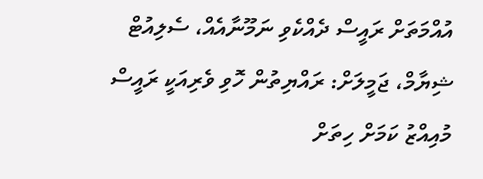އުއްމަތަށް ރައީސް ދެއްކެވި ނަމޫނާއެއް، ސެލިއުޓް
ޝިޔާމް، ޖަމީލަށް: ރައްޔިތުން ހޮވި ވެރިއަކީ ރައީސް މުއިއްޒު ކަމަށް ހިތަށް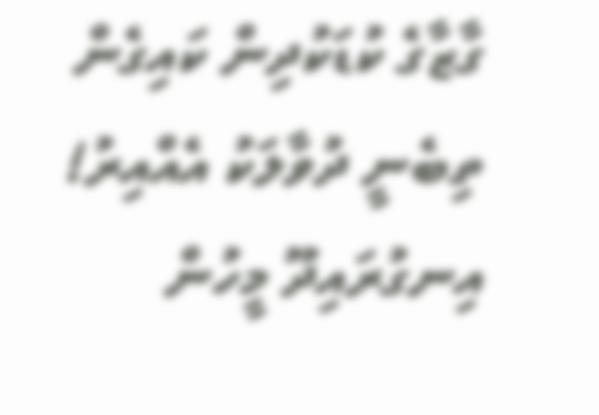ގާޒާގެ ކުޑަކުދިން ކައިގެން ތިބެނީ ދުވާލަކު އެއްއިރު!
އިނގުރައިދޫ މީހުން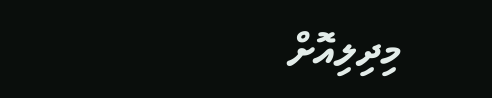މިދިލިއޮށް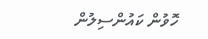ހޮވުން ކައުންސިލުން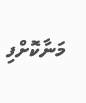މަނާކޮށްފި